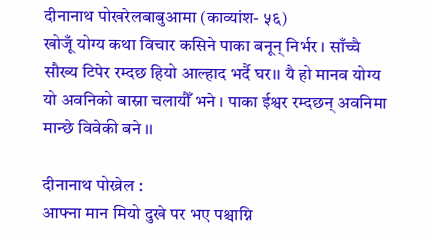दीनानाथ पोखरेलबाबुआमा (काव्यांश- ५६)
खोजूँ योग्य कथा विचार कसिने पाका बनून् निर्भर । साँच्चै सौख्य टिपेर रम्दछ हियो आल्हाद भर्दै घर।। यै हो मानव योग्य यो अवनिको बास्ना चलायौँ भने । पाका ईश्वर रम्दछन् अवनिमा मान्छे विवेकी बने ।।

दीनानाथ पोख्रेल :
आफ्ना मान मियो दुखे पर भए पश्चाग्नि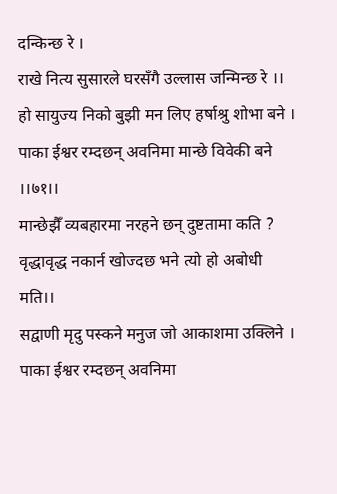दन्किन्छ रे ।
राखे नित्य सुसारले घरसँगै उल्लास जन्मिन्छ रे ।।
हो सायुज्य निको बुझी मन लिए हर्षाश्रु शोभा बने ।
पाका ईश्वर रम्दछन् अवनिमा मान्छे विवेकी बने ।।७१।।
मान्छेझैँ व्यबहारमा नरहने छन् दुष्टतामा कति ?
वृद्धावृद्ध नकार्न खोज्दछ भने त्यो हो अबोधी मति।।
सद्वाणी मृदु पस्कने मनुज जो आकाशमा उक्लिने ।
पाका ईश्वर रम्दछन् अवनिमा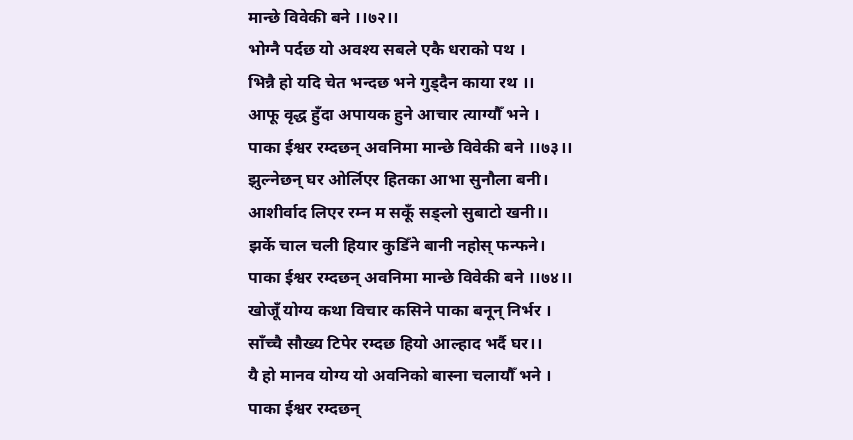मान्छे विवेकी बने ।।७२।।
भोग्नै पर्दछ यो अवश्य सबले एकै धराको पथ ।
भिन्नै हो यदि चेत भन्दछ भने गुड्दैन काया रथ ।।
आफू वृद्ध हुँदा अपायक हुने आचार त्याग्यौँ भने ।
पाका ईश्वर रम्दछन् अवनिमा मान्छे विवेकी बने ।।७३।।
झुल्नेछन् घर ओर्लिएर हितका आभा सुनौला बनी।
आशीर्वाद लिएर रम्न म सकूँ सङ्लो सुबाटो खनी।।
झर्के चाल चली हियार कुडिँने बानी नहोस् फन्फने।
पाका ईश्वर रम्दछन् अवनिमा मान्छे विवेकी बने ।।७४।।
खोजूँ योग्य कथा विचार कसिने पाका बनून् निर्भर ।
साँच्चै सौख्य टिपेर रम्दछ हियो आल्हाद भर्दै घर।।
यै हो मानव योग्य यो अवनिको बास्ना चलायौँ भने ।
पाका ईश्वर रम्दछन्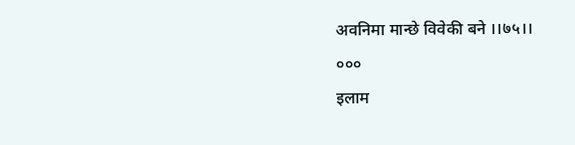अवनिमा मान्छे विवेकी बने ।।७५।।
०००
इलाम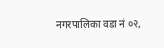नगरपालिका वडा नं ०२,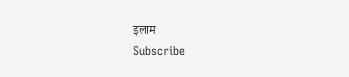इलाम
Subscribe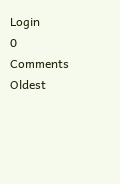Login
0 Comments
Oldest